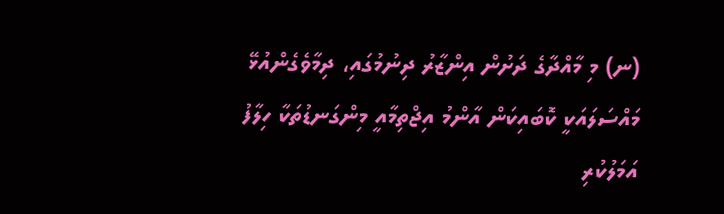(ނ) މި މާއްދާގެ ދަށުން އިންޒާރު ދިނުމުގައި، ދިމާވެގެންއުޅޭ މައްސަލައަކީ ކޮބައިކަން އާންމު އިޖްތިމާއީ މިންގަނޑުތަކާ ހިލާފު އަމަލުކުރި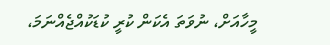މީހާއަށް، ނުވަތަ އެކަން ކުރީ ކުޑަކުއްޖެއްނަމަ،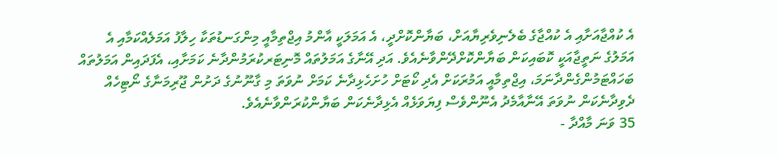އެ ކުއްޖާއަށާއި އެ ކުއްޖާގެ ބެލެނިވެރިޔާއަށް، ބަޔާންކޮށްދީ، އެ އަމަލަކީ އާންމު އިޖްތިމާއީ މިންގަނޑުތަކާ ހިލާފު އަމަލެއްކަމާއި އެ އަމަލުގެ ނަތީޖާއަކީ ކޮބައިކަން ބަޔާންކޮށްދޭންވާނެއެވެ. އަދި އޭނާގެ އަމަލުތައް މޮނިޓަރކުރަމުންދާނެ ކަމަށާއި، އެފަދައިން އަމަލުތައް ބަހައްޓަމުންގެންދާނަމަ، އިޖްތިމާއީ އަމުރަކަށް އެދި ކޯޓަށް ހުށަހެޅިދާނެ ކަމަށް ނުވަތަ މި ގާނޫނުގެ ދަށުން ޖޫރިމަނާގެ ނޯޓިހެއް ދެވިދާނެކަން ނުވަތަ އޭނާއާމެދު އެނޫންވެސް ފިޔަވަޅެއް އެޅިދާނެކަން ބަޔާންކުރަންވާނެއެވެ.
35 ވަނަ މާއްދާ -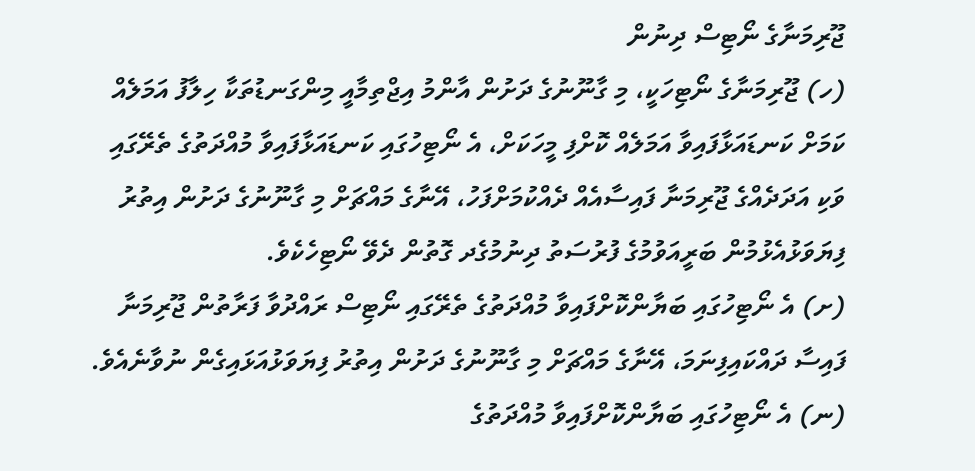ޖޫރިމަނާގެ ނޯޓިސް ދިނުން
(ހ) ޖޫރިމަނާގެ ނޯޓިހަކީ، މި ގާނޫނުގެ ދަށުން އާންމު އިޖްތިމާއީ މިންގަނޑުތަކާ ހިލާފު އަމަލެއް ކަމަށް ކަނޑައަޅާފައިވާ އަމަލެއް ކޮށްފި މީހަކަށް، އެ ނޯޓިހުގައި ކަނޑައަޅާފައިވާ މުއްދަތުގެ ތެރޭގައި ވަކި އަދަދެއްގެ ޖޫރިމަނާ ފައިސާއެއް ދެއްކުމަށްފަހު، އޭނާގެ މައްޗަށް މި ގާނޫނުގެ ދަށުން އިތުރު ފިޔަވަޅުއެޅުމުން ބަރީއަވުމުގެ ފުރުސަތު ދިނުމުގެދ ގޮތުން ދެވޭ ނޯޓިހެކެވެ.
(ށ) އެ ނޯޓިހުގައި ބަޔާންކޮށްފައިވާ މުއްދަތުގެ ތެރޭގައި ނޯޓިސް ރައްދުވާ ފަރާތުން ޖޫރިމަނާ ފައިސާ ދައްކައިފިނަމަ، އޭނާގެ މައްޗަށް މި ގާނޫނުގެ ދަށުން އިތުރު ފިޔަވަޅުއަޅައިގެން ނުވާނެއެވެ.
(ނ) އެ ނޯޓިހުގައި ބަޔާންކޮށްފައިވާ މުއްދަތުގެ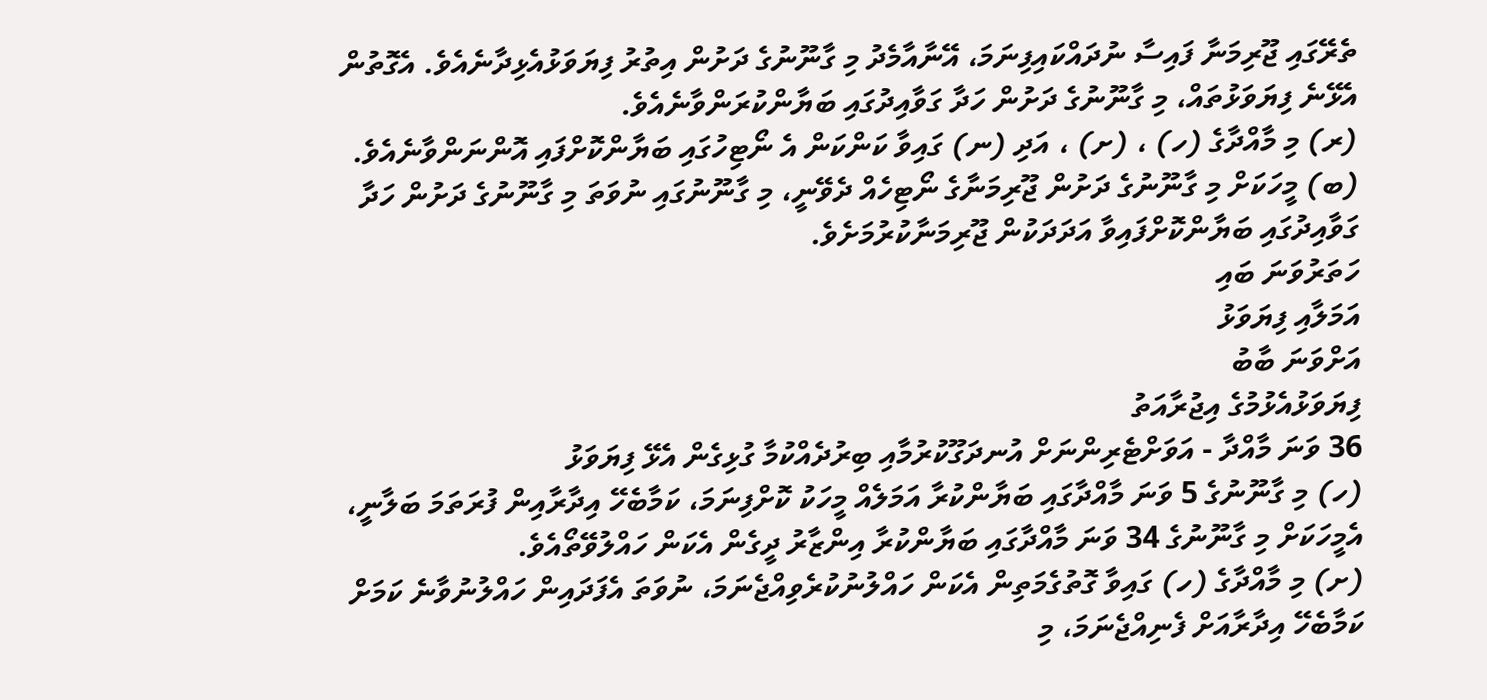ތެރޭގައި ޖޫރިމަނާ ފައިސާ ނުދައްކައިފިނަމަ، އޭނާއާމެދު މި ގާނޫނުގެ ދަށުން އިތުރު ފިޔަވަޅުއެޅިދާނެއެވެ. އެގޮތުން އެޅޭނެ ފިޔަވަޅުތައް، މި ގާނޫނުގެ ދަށުން ހަދާ ގަވާއިދުގައި ބަޔާންކުރަންވާނެއެވެ.
(ރ) މި މާއްދާގެ (ހ) ، (ށ) ، އަދި (ނ) ގައިވާ ކަންކަން އެ ނޯޓިހުގައި ބަޔާންކޮށްފައި އޮންނަންވާނެއެވެ.
(ބ) މީހަކަށް މި ގާނޫނުގެ ދަށުން ޖޫރިމަނާގެ ނޯޓިހެއް ދެވޭނީ، މި ގާނޫނުގައި ނުވަތަ މި ގާނޫނުގެ ދަށުން ހަދާ ގަވާއިދުގައި ބަޔާންކޮށްފައިވާ އަދަދަކުން ޖޫރިމަނާކުރުމަށެވެ.
ހަތަރުވަނަ ބައި
އަމަލާއި ފިޔަވަޅު
އަށްވަނަ ބާބު
ފިޔަވަޅުއެޅުމުގެ އިޖުރާއަތު
36 ވަނަ މާއްދާ - އަވަށްޓެރިންނަށް އުނދަގޫކުރުމާއި ބިރުދެއްކުމާ ގުޅިގެން އެޅޭ ފިޔަވަޅު
(ހ) މި ގާނޫނުގެ 5 ވަނަ މާއްދާގައި ބަޔާންކުރާ އަމަލެއް މީހަކު ކޮށްފިނަމަ، ކަމާބެހޭ އިދާރާއިން ފުރަތަމަ ބަލާނީ، އެމީހަކަށް މި ގާނޫނުގެ 34 ވަނަ މާއްދާގައި ބަޔާންކުރާ އިންޒާރު ދީގެން އެކަން ހައްލުވޭތޯއެވެ.
(ށ) މި މާއްދާގެ (ހ) ގައިވާ ގޮތުގެމަތިން އެކަން ހައްލުނުކުރެވިއްޖެނަމަ، ނުވަތަ އެފަދައިން ހައްލުނުވާނެ ކަމަށް ކަމާބެހޭ އިދާރާއަށް ފެނިއްޖެނަމަ، މި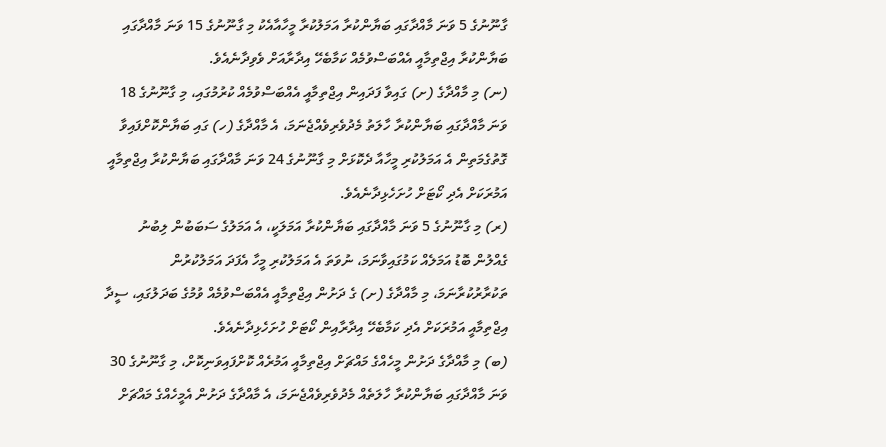ގާނޫނުގެ 5 ވަނަ މާއްދާގައި ބަޔާންކުރާ އަމަލުކުރާ މީހާއާއެކު މި ގާނޫނުގެ 15 ވަނަ މާއްދާގައި ބަޔާންކުރާ އިޖްތިމާއީ އެއްބަސްވުމެއް ކަމާބެހޭ އިދާރާއަށް ވެވިދާނެއެވެ.
(ނ) މި މާއްދާގެ (ށ) ގައިވާ ފަދައިން އިޖްތިމާއީ އެއްބަސްވުމެއް ކުރުމުގައި، މި ގާނޫނުގެ 18 ވަނަ މާއްދާގައި ބަޔާންކުރާ ހާލަތު މެދުވެރިވެއްޖެނަމަ، އެ މާއްދާގެ (ހ) ގައި ބަޔާންކޮށްފައިވާ ގޮތުގެމަތިން އެ އަމަލުކުރި މީހާއާ ދެކޮޅަށް މި ގާނޫނުގެ 24 ވަނަ މާއްދާގައި ބަޔާންކުރާ އިޖްތިމާއީ އަމުރަކަށް އެދި ކޯޓަށް ހުށަހެޅިދާނެއެވެ.
(ރ) މި ގާނޫނުގެ 5 ވަނަ މާއްދާގައި ބަޔާންކުރާ އަމަލަކީ، އެ އަމަލުގެ ސަބަބުން ލިބުނު ގެއްލުން ބޮޑު އަމަލެއް ކަމުގައިވާނަމަ، ނުވަތަ އެ އަމަލުކުރި މީހާ އެފަދަ އަމަލުކުރުން ތަކުރާރުކުރާނަމަ، މި މާއްދާގެ (ށ) ގެ ދަށުން އިޖްތިމާއީ އެއްބަސްވުމެއް ވުމުގެ ބަދަލުގައި، ސީދާ އިޖްތިމާއީ އަމުރަކަށް އެދި ކަމާބެހޭ އިދާރާއިން ކޯޓަށް ހުށަހެޅިދާނެއެވެ.
(ބ) މި މާއްދާގެ ދަށުން މީހެއްގެ މައްޗަށް އިޖްތިމާއީ އަމުރެއް ކޮށްފައިވަނިކޮށް، މި ގާނޫނުގެ 30 ވަނަ މާއްދާގައި ބަޔާންކުރާ ހާލަތެއް މެދުވެރިވެއްޖެނަމަ، އެ މާއްދާގެ ދަށުން އެމީހެއްގެ މައްޗަށް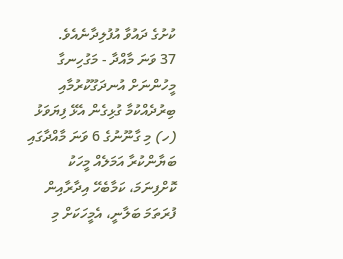ކުށުގެ ދައުވާ އުފުލިދާނެއެވެ.
37 ވަނަ މާއްދާ - މަގުހިނގާ މީހުންނަށް އުނދަގޫކުރުމާއި ބިރުދެއްކުމާ ގުޅިގެން އެޅޭ ފިޔަވަޅު
(ހ) މި ގާނޫނުގެ 6 ވަނަ މާއްދާގައި ބަޔާންކުރާ އަމަލެއް މީހަކު ކޮށްފިނަމަ، ކަމާބެހޭ އިދާރާއިން ފުރަތަމަ ބަލާނީ، އެމީހަކަށް މި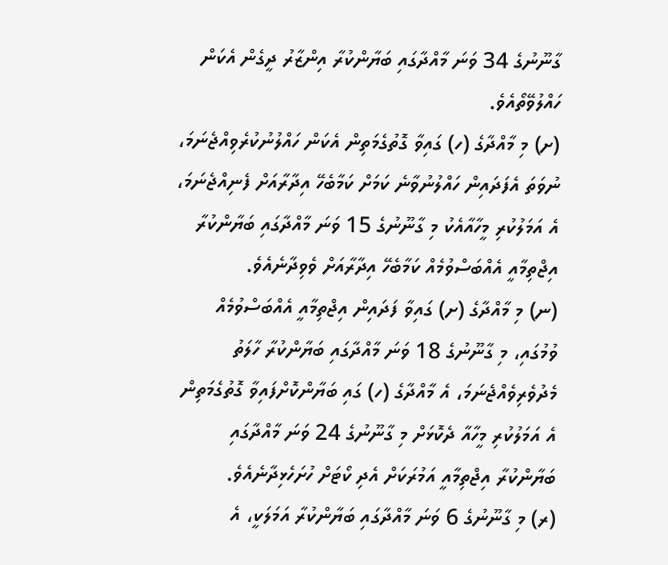ގާނޫނުގެ 34 ވަނަ މާއްދާގައި ބަޔާންކުރާ އިންޒާރު ދީގެން އެކަން ހައްލުވޭތޯއެވެ.
(ށ) މި މާއްދާގެ (ހ) ގައިވާ ގޮތުގެމަތިން އެކަން ހައްލުނުކުރެވިއްޖެނަމަ، ނުވަތަ އެފަދައިން ހައްލުނުވާނެ ކަމަށް ކަމާބެހޭ އިދާރާއަށް ފެނިއްޖެނަމަ، އެ އަމަލުކުރި މީހާއާއެކު މި ގާނޫނުގެ 15 ވަނަ މާއްދާގައި ބަޔާންކުރާ އިޖްތިމާއީ އެއްބަސްވުމެއް ކަމާބެހޭ އިދާރާއަށް ވެވިދާނެއެވެ.
(ނ) މި މާއްދާގެ (ށ) ގައިވާ ފަދައިން އިޖްތިމާއީ އެއްބަސްވުމެއް ވުމުގައި، މި ގާނޫނުގެ 18 ވަނަ މާއްދާގައި ބަޔާންކުރާ ހާލަތު މެދުވެރިވެއްޖެނަމަ، އެ މާއްދާގެ (ހ) ގައި ބަޔާންކޮށްފައިވާ ގޮތުގެމަތިން އެ އަމަލުކުރި މީހާއާ ދެކޮޅަށް މި ގާނޫނުގެ 24 ވަނަ މާއްދާގައި ބަޔާންކުރާ އިޖްތިމާއީ އަމުރަކަށް އެދި ކޯޓަށް ހުށަހެޅިދާނެއެވެ.
(ރ) މި ގާނޫނުގެ 6 ވަނަ މާއްދާގައި ބަޔާންކުރާ އަމަލަކީ، އެ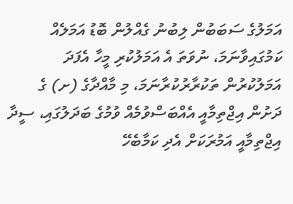އަމަލުގެ ސަބަބުން ލިބުނު ގެއްލުން ބޮޑު އަމަލެއް ކަމުގައިވާނަމަ، ނުވަތަ އެ އަމަލުކުރި މީހާ އެފަދަ އަމަލުކުރުން ތަކުރާރުކުރާނަމަ، މި މާއްދާގެ (ށ) ގެ ދަށުން އިޖްތިމާއީ އެއްބަސްވުމެއް ވުމުގެ ބަދަލުގައި، ސީދާ އިޖްތިމާއީ އަމުރަކަށް އެދި ކަމާބެހޭ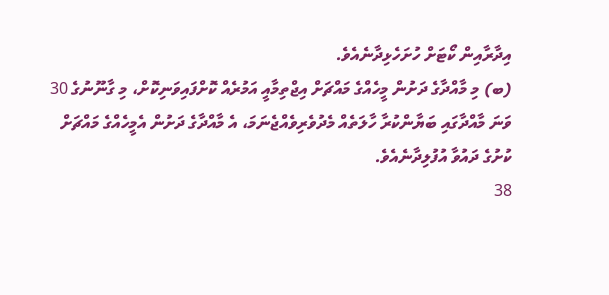އިދާރާއިން ކޯޓަށް ހުށަހެޅިދާނެއެވެ.
(ބ) މި މާއްދާގެ ދަށުން މީހެއްގެ މައްޗަށް އިޖްތިމާއީ އަމުރެއް ކޮށްފައިވަނިކޮށް، މި ގާނޫނުގެ 30 ވަނަ މާއްދާގައި ބަޔާންކުރާ ހާލަތެއް މެދުވެރިވެއްޖެނަމަ، އެ މާއްދާގެ ދަށުން އެމީހެއްގެ މައްޗަށް ކުށުގެ ދައުވާ އުފުލިދާނެއެވެ.
38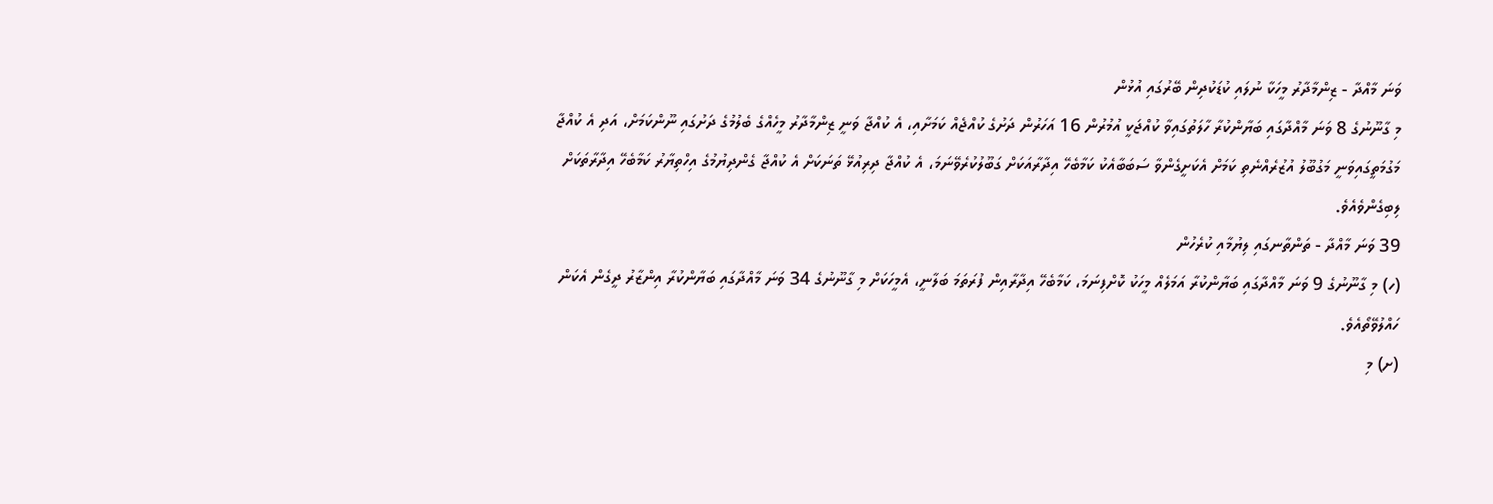ވަނަ މާއްދާ - ޒިންމާދާރު މީހަކާ ނުލައި ކުޑަކުދިން ބޭރުގައި އުޅުން
މި ގާނޫނުގެ 8 ވަނަ މާއްދާގައި ބަޔާންކުރާ ހާލަތުގައިވާ ކުއްޖަކީ އުމުރުން 16 އަހަރުން ދަށުގެ ކުއްޖެއް ކަމަށާއި، އެ ކުއްޖާ ވަނީ ޒިންމާދާރު މީހެއްގެ ބެލުމުގެ ދަށުގައި ނޫންކަމަށް، އަދި އެ ކުއްޖާ މަގުމަތީގައިވަނީ މަގުބޫލު އުޒުރެއްނެތި ކަމަށް އެކަށީގެންވާ ސަބަބާއެކު ކަމާބެހޭ އިދާރާއަކަށް ގަބޫލުކުރެވޭނަމަ، އެ ކުއްޖާ ދިރިއުޅޭ ތަނަކަށް އެ ކުއްޖާ ގެންދިޔުމުގެ އިހްތިޔާރު ކަމާބެހޭ އިދާރާތަކަށް ލިބިގެންވެއެވެ.
39 ވަނަ މާއްދާ - ތަންތާނގައި ލިޔުމާއި ކުރެހުން
(ހ) މި ގާނޫނުގެ 9 ވަނަ މާއްދާގައި ބަޔާންކުރާ އަމަލެއް މީހަކު ކޮށްފިނަމަ، ކަމާބެހޭ އިދާރާއިން ފުރަތަމަ ބަލާނީ، އެމީހަކަށް މި ގާނޫނުގެ 34 ވަނަ މާއްދާގައި ބަޔާންކުރާ އިންޒާރު ދީގެން އެކަން ހައްލުވޭތޯއެވެ.
(ށ) މި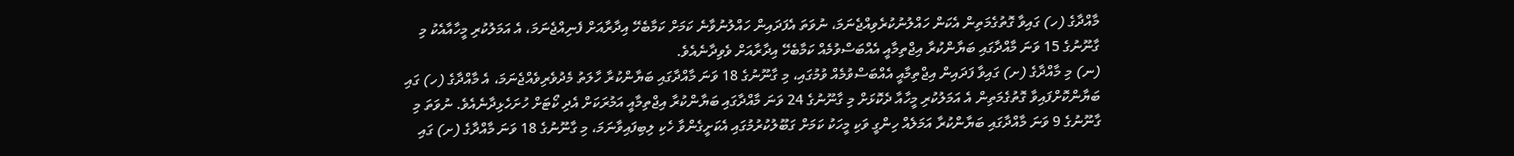މާއްދާގެ (ހ) ގައިވާ ގޮތުގެމަތިން އެކަން ހައްލުނުކުރެވިއްޖެނަމަ، ނުވަތަ އެފަދައިން ހައްލުނުވާނެ ކަމަށް ކަމާބެހޭ އިދާރާއަށް ފެނިއްޖެނަމަ، އެ އަމަލުކުރި މީހާއާއެކު މި ގާނޫނުގެ 15 ވަނަ މާއްދާގައި ބަޔާންކުރާ އިޖްތިމާއީ އެއްބަސްވުމެއް ކަމާބެހޭ އިދާރާއަށް ވެވިދާނެއެވެ.
(ނ) މި މާއްދާގެ (ށ) ގައިވާ ފަދައިން އިޖްތިމާއީ އެއްބަސްވުމެއް ވުމުގައި، މި ގާނޫނުގެ 18 ވަނަ މާއްދާގައި ބަޔާންކުރާ ހާލަތު މެދުވެރިވެއްޖެނަމަ، އެ މާއްދާގެ (ހ) ގައި ބަޔާންކޮށްފައިވާ ގޮތުގެމަތިން އެ އަމަލުކުރި މީހާއާ ދެކޮޅަށް މި ގާނޫނުގެ 24 ވަނަ މާއްދާގައި ބަޔާންކުރާ އިޖްތިމާއީ އަމުރަކަށް އެދި ކޯޓަށް ހުށަހެޅިދާނެއެވެ. ނުވަތަ މި ގާނޫނުގެ 9 ވަނަ މާއްދާގައި ބަޔާންކުރާ އަމަލެއް ހިންގީ ވަކި މީހަކު ކަމަށް ގަބޫލުކުރުމުގައި އެކަށީގެންވާ ހެކި ލިބިފައިވާނަމަ، މި ގާނޫނުގެ 18 ވަނަ މާއްދާގެ (ށ) ގައި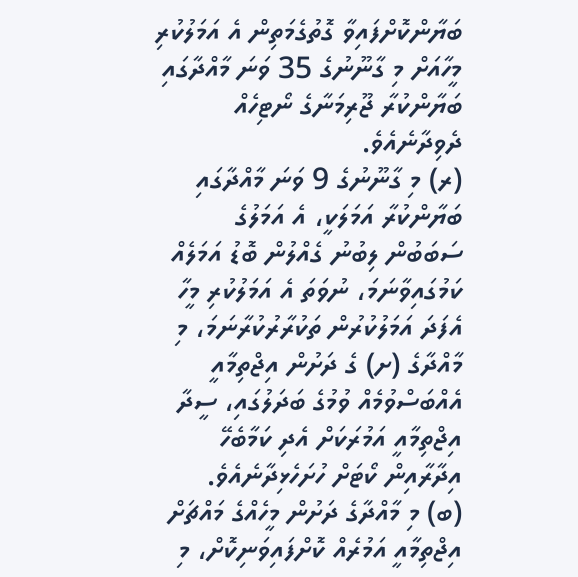ބަޔާންކޮށްފައިވާ ގޮތުގެމަތިން އެ އަމަލުކުރި މީހާއަށް މި ގާނޫނުގެ 35 ވަނަ މާއްދާގައި ބަޔާންކުރާ ޖޫރިމަނާގެ ނޯޓިހެއް ދެވިދާނެއެވެ.
(ރ) މި ގާނޫނުގެ 9 ވަނަ މާއްދާގައި ބަޔާންކުރާ އަމަލަކީ، އެ އަމަލުގެ ސަބަބުން ލިބުނު ގެއްލުން ބޮޑު އަމަލެއް ކަމުގައިވާނަމަ، ނުވަތަ އެ އަމަލުކުރި މީހާ އެފަދަ އަމަލުކުރުން ތަކުރާރުކުރާނަމަ، މި މާއްދާގެ (ށ) ގެ ދަށުން އިޖްތިމާއީ އެއްބަސްވުމެއް ވުމުގެ ބަދަލުގައި، ސީދާ އިޖްތިމާއީ އަމުރަކަށް އެދި ކަމާބެހޭ އިދާރާއިން ކޯޓަށް ހުށަހެޅިދާނެއެވެ.
(ބ) މި މާއްދާގެ ދަށުން މީހެއްގެ މައްޗަށް އިޖްތިމާއީ އަމުރެއް ކޮށްފައިވަނިކޮށް، މި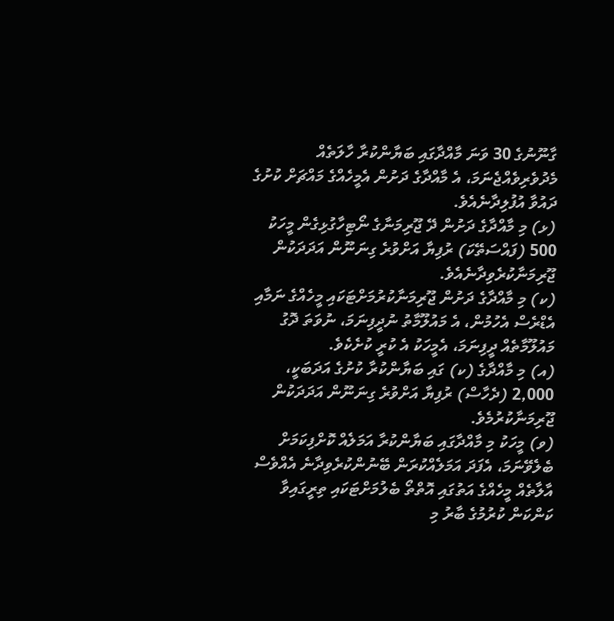ގާނޫނުގެ 30 ވަނަ މާއްދާގައި ބަޔާންކުރާ ހާލަތެއް މެދުވެރިވެއްޖެނަމަ، އެ މާއްދާގެ ދަށުން އެމީހެއްގެ މައްޗަށް ކުށުގެ ދައުވާ އުފުލިދާނެއެވެ.
(ޅ) މި މާއްދާގެ ދަށުން ދޭ ޖޫރިމަނާގެ ނޯޓިހާގުޅިގެން މީހަކު 500 (ފައްސަތޭކަ) ރުފިޔާ އަށްވުރެ ގިނަނޫން އަދަދަކުން ޖޫރިމަނާކުރެވިދާނެއެވެ.
(ކ) މި މާއްދާގެ ދަށުން ޖޫރިމަނާކުރުމަށްޓަކައި މީހެއްގެ ނަމާއި އެޑްރެސް އެހުމުން، އެ މައުލޫމާތު ނުދީފިނަމަ، ނުވަތަ ދޮގު މައުލޫމާތެއް ދީފިނަމަ، އެމީހަކު އެ ކުރީ ކުށެކެވެ.
(އ) މި މާއްދާގެ (ކ) ގައި ބަޔާންކުރާ ކުށުގެ އަދަބަކީ، 2,000 (ދެހާސް) ރުފިޔާ އަށްވުރެ ގިނަނޫން އަދަދަކުން ޖޫރިމަނާކުރުމެވެ.
(ވ) މީހަކު މި މާއްދާގައި ބަޔާންކުރާ އަމަލެއް ކޮށްފިކަމަށް ބެލެވޭނަމަ، އެފަދަ އަމަލެއްކުރަން ބޭނުންކުރެވިދާނެ އެއްވެސް އާލާތެއް މީހެއްގެ އަތުގައި އޮތްތޯ ބެލުމަށްޓަކައި ތިރީގައިވާ ކަންކަން ކުރުމުގެ ބާރު މި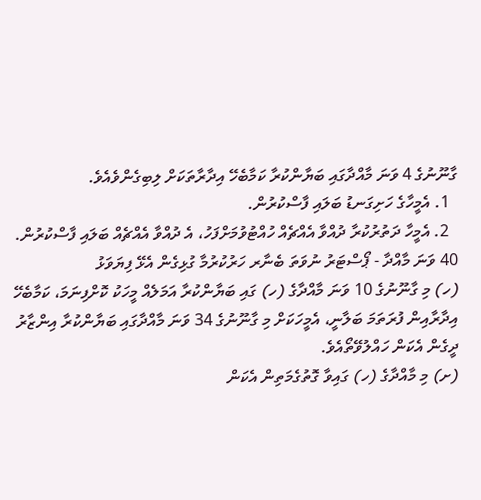ގާނޫނުގެ 4 ވަނަ މާއްދާގައި ބަޔާންކުރާ ކަމާބެހޭ އިދާރާތަކަށް ލިބިގެންވެއެވެ.
  1. އެމީހާގެ ހަށިގަނޑު ބަލައި ފާސްކުރުން.
  2. އެމީހާ ދަތުރުކުރާ ދުއްވާ އެއްޗެއް ހުއްޓުވުމަށްފަހު، އެ ދުއްވާ އެއްޗެއް ބަލައި ފާސްކުރުން.
40 ވަނަ މާއްދާ - ޕޯސްޓަރު ނުވަތަ ބެނާރ ހަރުކުރުމާ ގުޅިގެން އެޅޭ ފިޔަވަޅު
(ހ) މި ގާނޫނުގެ 10 ވަނަ މާއްދާގެ (ހ) ގައި ބަޔާންކުރާ އަމަލެއް މީހަކު ކޮށްފިނަމަ، ކަމާބެހޭ އިދާރާއިން ފުރަތަމަ ބަލާނީ، އެމީހަކަށް މި ގާނޫނުގެ 34 ވަނަ މާއްދާގައި ބަޔާންކުރާ އިންޒާރު ދީގެން އެކަން ހައްލުވޭތޯއެވެ.
(ށ) މި މާއްދާގެ (ހ) ގައިވާ ގޮތުގެމަތިން އެކަން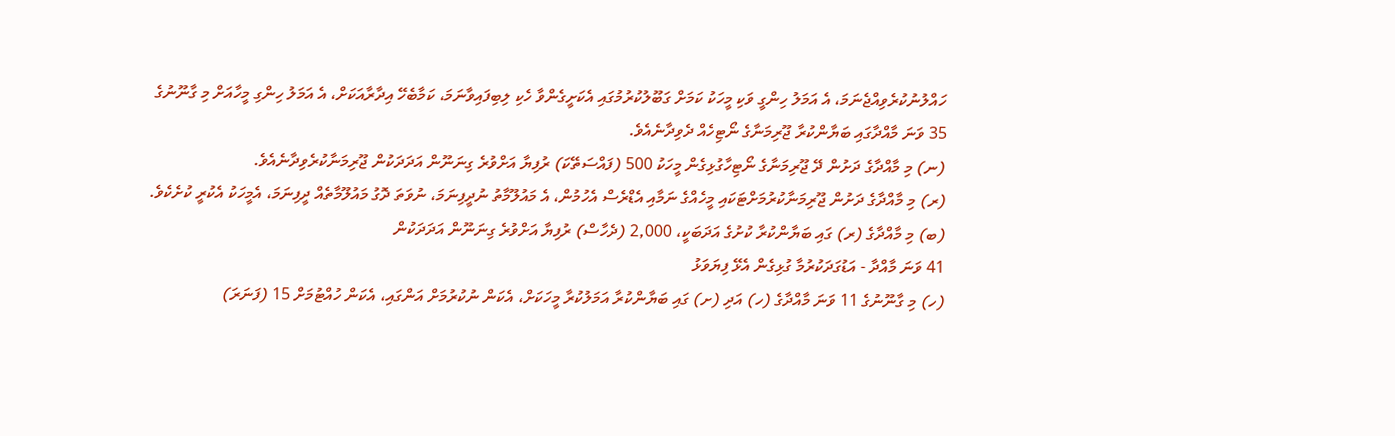ހައްލުނުކުރެވިއްޖެނަމަ، އެ އަމަލު ހިންގީ ވަކި މީހަކު ކަމަށް ގަބޫލުކުރުމުގައި އެކަށީގެންވާ ހެކި ލިބިފައިވާނަމަ، ކަމާބެހޭ އިދާރާއަކަށް، އެ އަމަލު ހިންގި މީހާއަށް މި ގާނޫނުގެ 35 ވަނަ މާއްދާގައި ބަޔާންކުރާ ޖޫރިމަނާގެ ނޯޓިހެއް ދެވިދާނެއެވެ.
(ނ) މި މާއްދާގެ ދަށުން ދޭ ޖޫރިމަނާގެ ނޯޓިހާގުޅިގެން މީހަކު 500 (ފައްސަތޭކަ) ރުފިޔާ އަށްވުރެ ގިނަނޫން އަދަދަކުން ޖޫރިމަނާކުރެވިދާނެއެވެ.
(ރ) މި މާއްދާގެ ދަށުން ޖޫރިމަނާކުރުމަށްޓަކައި މީހެއްގެ ނަމާއި އެޑްރެސް އެހުމުން، އެ މައުލޫމާތު ނުދީފިނަމަ، ނުވަތަ ދޮގު މައުލޫމާތެއް ދީފިނަމަ، އެމީހަކު އެކުރީ ކުށެކެވެ.
(ބ) މި މާއްދާގެ (ރ) ގައި ބަޔާންކުރާ ކުށުގެ އަދަބަކީ، 2,000 (ދެހާސް) ރުފިޔާ އަށްވުރެ ގިނަނޫން އަދަދަކުން
41 ވަނަ މާއްދާ - އަޑުގަދަކުރުމާ ގުޅިގެން އެޅޭ ފިޔަވަޅު
(ހ) މި ގާނޫނުގެ 11 ވަނަ މާއްދާގެ (ހ) އަދި (ށ) ގައި ބަޔާންކުރާ އަމަލުކުރާ މީހަކަށް، އެކަން ނުކުރުމަށް އަންގައި، އެކަން ހުއްޓުމަށް 15 (ފަނަރަ)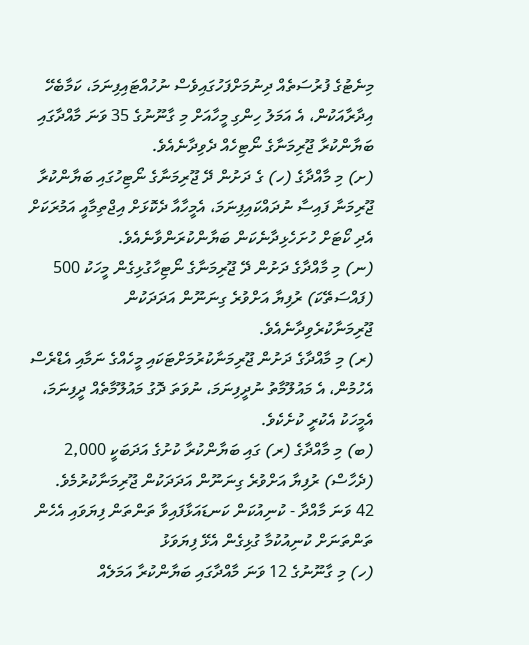މިނެޓުގެ ފުރުސަތެއް ދިނުމަށްފަހުގައިވެސް ނުހުއްޓައިފިނަމަ، ކަމާބެހޭ އިދާރާއަކުން، އެ އަމަލު ހިންގި މީހާއަށް މި ގާނޫނުގެ 35 ވަނަ މާއްދާގައި ބަޔާންކުރާ ޖޫރިމަނާގެ ނޯޓިހެއް ދެވިދާނެއެވެ.
(ށ) މި މާއްދާގެ (ހ) ގެ ދަށުން ދޭ ޖޫރިމަނާގެ ނޯޓިހުގައި ބަޔާންކުރާ ޖޫރިމަނާ ފައިސާ ނުދައްކައިފިނަމަ، އެމީހާއާ ދެކޮޅަށް އިޖްތިމާއީ އަމުރަކަށް އެދި ކޯޓަށް ހުށަހެޅިދާނެކަން ބަޔާންކުރަންވާނެއެވެ.
(ނ) މި މާއްދާގެ ދަށުން ދޭ ޖޫރިމަނާގެ ނޯޓިހާގުޅިގެން މީހަކު 500 (ފައްސަތޭކަ) ރުފިޔާ އަށްވުރެ ގިނަނޫން އަދަދަކުން ޖޫރިމަނާކުރެވިދާނެއެވެ.
(ރ) މި މާއްދާގެ ދަށުން ޖޫރިމަނާކުރުމަށްޓަކައި މީހެއްގެ ނަމާއި އެޑްރެސް އެހުމުން، އެ މައުލޫމާތު ނުދީފިނަމަ، ނުވަތަ ދޮގު މައުލޫމާތެއް ދީފިނަމަ، އެމީހަކު އެކުރީ ކުށެކެވެ.
(ބ) މި މާއްދާގެ (ރ) ގައި ބަޔާންކުރާ ކުށުގެ އަދަބަކީ 2,000 (ދެހާސް) ރުފިޔާ އަށްވުރެ ގިނަނޫން އަދަދަކުން ޖޫރިމަނާކުރުމެވެ.
42 ވަނަ މާއްދާ - ކުނިއުކަން ކަނޑައަޅާފައިވާ ތަންތަން ފިޔަވައި އެހެން ތަންތަނަށް ކުނިއުކުމާ ގުޅިގެން އެޅޭ ފިޔަވަޅު
(ހ) މި ގާނޫނުގެ 12 ވަނަ މާއްދާގައި ބަޔާންކުރާ އަމަލެއް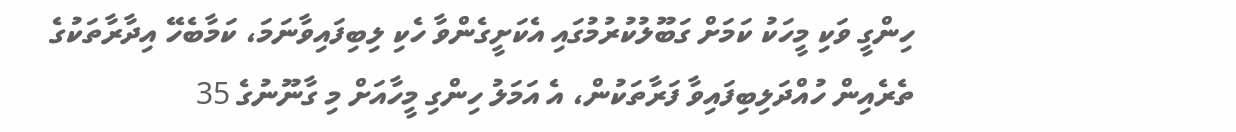ހިންގީ ވަކި މީހަކު ކަމަށް ގަބޫލުކުރުމުގައި އެކަށީގެންވާ ހެކި ލިބިފައިވާނަމަ، ކަމާބެހޭ އިދާރާތަކުގެ ތެރެއިން ހުއްދަލިބިފައިވާ ފަރާތަކުން، އެ އަމަލު ހިންގި މީހާއަށް މި ގާނޫނުގެ 35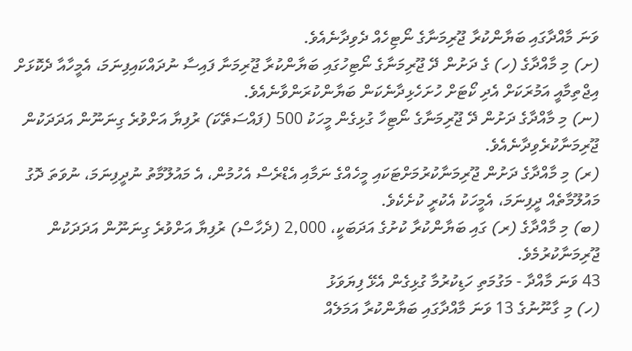ވަނަ މާއްދާގައި ބަޔާންކުރާ ޖޫރިމަނާގެ ނޯޓިހެއް ދެވިދާނެއެވެ.
(ށ) މި މާއްދާގެ (ހ) ގެ ދަށުން ދޭ ޖޫރިމަނާގެ ނޯޓިހުގައި ބަޔާންކުރާ ޖޫރިމަނާ ފައިސާ ނުދައްކައިފިނަމަ، އެމީހާއާ ދެކޮޅަށް އިޖްތިމާއީ އަމުރަކަށް އެދި ކޯޓަށް ހުށަހެޅިދާނެކަން ބަޔާންކުރަންވާނެއެވެ.
(ނ) މި މާއްދާގެ ދަށުން ދޭ ޖޫރިމަނާގެ ނޯޓިހާ ގުޅިގެން މީހަކު 500 (ފައްސަތޭކަ) ރުފިޔާ އަށްވުރެ ގިނަނޫން އަދަދަކުން ޖޫރިމަނާކުރެވިދާނެއެވެ.
(ރ) މި މާއްދާގެ ދަށުން ޖޫރިމަނާކުރުމަށްޓަކައި މީހެއްގެ ނަމާއި އެޑްރެސް އެހުމުން، އެ މައުލޫމާތު ނުދީފިނަމަ، ނުވަތަ ދޮގު މައުލޫމާތެއް ދީފިނަމަ، އެމީހަކު އެކުރީ ކުށެކެވެ.
(ބ) މި މާއްދާގެ (ރ) ގައި ބަޔާންކުރާ ކުށުގެ އަދަބަކީ، 2,000 (ދެހާސް) ރުފިޔާ އަށްވުރެ ގިނަނޫން އަދަދަކުން ޖޫރިމަނާކުރުމެވެ.
43 ވަނަ މާއްދާ - މަގުމަތި ހަޑިކުރުމާ ގުޅިގެން އެޅޭ ފިޔަވަޅު
(ހ) މި ގާނޫނުގެ 13 ވަނަ މާއްދާގައި ބަޔާންކުރާ އަމަލެއް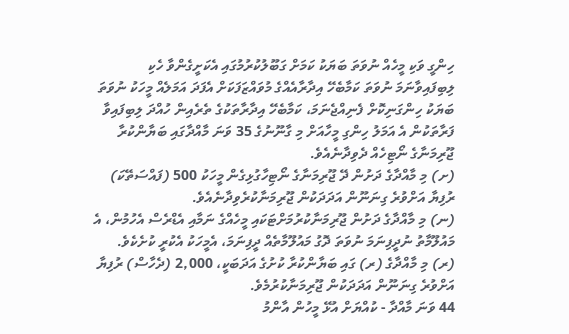ހިންގީ ވަކި މީހެއް ނުވަތަ ބަޔަކު ކަމަށް ގަބޫލުކުރުމުގައި އެކަށީގެންވާ ހެކި ލިބިފައިވާނަމަ ނުވަތަ ކަމާބެހޭ އިދާރާއެއްގެ މުވައްޒަފަކަށް އެފަދަ އަމަލެއް މީހަކު ނުވަތަ ބަޔަކު ހިންގަނިކޮށް ފެނިއްޖެނަމަ، ކަމާބެހޭ އިދާރާތަކުގެ ތެރެއިން ހުއްދަ ލިބިފައިވާ ފަރާތަކުން އެ އަމަލު ހިންގި މީހާއަށް މި ގާނޫނުގެ 35 ވަނަ މާއްދާގައި ބަޔާންކުރާ ޖޫރިމަނާގެ ނޯޓިހެއް ދެވިދާނެއެވެ.
(ށ) މި މާއްދާގެ ދަށުން ދޭ ޖޫރިމަނާގެ ނޯޓިހާގުޅިގެން މީހަކު 500 (ފައްސަތޭކަ) ރުފިޔާ އަށްވުރެ ގިނަނޫން އަދަދަކުން ޖޫރިމަނާކުރެވިދާނެއެވެ.
(ނ) މި މާއްދާގެ ދަށުން ޖޫރިމަނާކުރުމަށްޓަކައި މީހެއްގެ ނަމާއި އެޑްރެސް އެހުމުން، އެ މައުލޫމާތު ނުދީފިނަމަ ނުވަތަ ދޮގު މައުލޫމާތެއް ދީފިނަމަ، އެމީހަކު އެކުރީ ކުށެކެވެ.
(ރ) މި މާއްދާގެ (ރ) ގައި ބަޔާންކުރާ ކުށުގެ އަދަބަކީ، 2,000 (ދެހާސް) ރުފިޔާ އަށްވުރެ ގިނަނޫން އަދަދަކުން ޖޫރިމަނާކުރުމެވެ.
44 ވަނަ މާއްދާ - ކުއްޔަށް އުޅޭ މީހުން އާންމު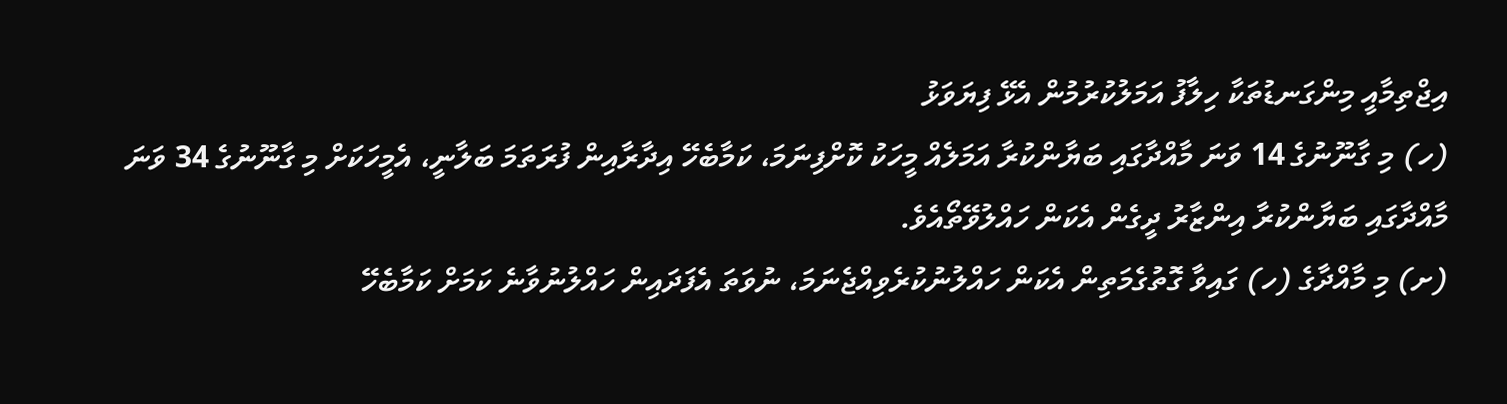އިޖްތިމާއީ މިންގަނޑުތަކާ ހިލާފު އަމަލުކުރުމުން އެޅޭ ފިޔަވަޅު
(ހ) މި ގާނޫނުގެ 14 ވަނަ މާއްދާގައި ބަޔާންކުރާ އަމަލެއް މީހަކު ކޮށްފިނަމަ، ކަމާބެހޭ އިދާރާއިން ފުރަތަމަ ބަލާނީ، އެމީހަކަށް މި ގާނޫނުގެ 34 ވަނަ މާއްދާގައި ބަޔާންކުރާ އިންޒާރު ދީގެން އެކަން ހައްލުވޭތޯއެވެ.
(ށ) މި މާއްދާގެ (ހ) ގައިވާ ގޮތުގެމަތިން އެކަން ހައްލުނުކުރެވިއްޖެނަމަ، ނުވަތަ އެފަދައިން ހައްލުނުވާނެ ކަމަށް ކަމާބެހޭ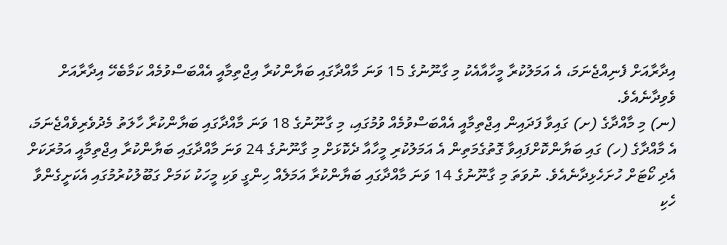އިދާރާއަށް ފެނިއްޖެނަމަ، އެ އަމަލުކުރާ މީހާއާއެކު މި ގާނޫނުގެ 15 ވަނަ މާއްދާގައި ބަޔާންކުރާ އިޖްތިމާއީ އެއްބަސްވުމެއް ކަމާބެހޭ އިދާރާއަށް ވެވިދާނެއެވެ.
(ނ) މި މާއްދާގެ (ށ) ގައިވާ ފަދައިން އިޖްތިމާއީ އެއްބަސްވުމެއް ވުމުގައި، މި ގާނޫނުގެ 18 ވަނަ މާއްދާގައި ބަޔާންކުރާ ހާލަތު މެދުވެރިވެއްޖެނަމަ، އެ މާއްދާގެ (ހ) ގައި ބަޔާންކޮށްފައިވާ ގޮތުގެމަތިން އެ އަމަލުކުރި މީހާއާ ދެކޮޅަށް މި ގާނޫނުގެ 24 ވަނަ މާއްދާގައި ބަޔާންކުރާ އިޖްތިމާއީ އަމުރަކަށް އެދި ކޯޓަށް ހުށަހެޅިދާނެއެވެ. ނުވަތަ މި ގާނޫނުގެ 14 ވަނަ މާއްދާގައި ބަޔާންކުރާ އަމަލެއް ހިންގީ ވަކި މީހަކު ކަމަށް ގަބޫލުކުރުމުގައި އެކަށީގެންވާ ހެކި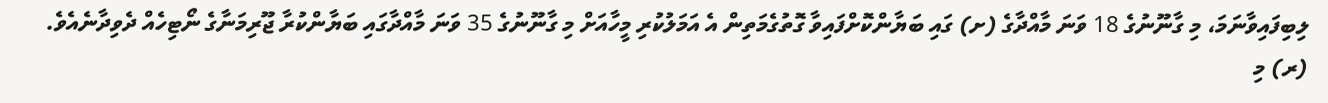ލިބިފައިވާނަމަ، މި ގާނޫނުގެ 18 ވަނަ މާއްދާގެ (ށ) ގައި ބަޔާންކޮށްފައިވާ ގޮތުގެމަތިން އެ އަމަލުކުރި މީހާއަށް މި ގާނޫނުގެ 35 ވަނަ މާއްދާގައި ބަޔާންކުރާ ޖޫރިމަނާގެ ނޯޓިހެއް ދެވިދާނެއެވެ.
(ރ) މި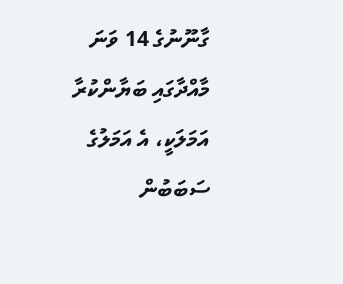ގާނޫނުގެ 14 ވަނަ މާއްދާގައި ބަޔާންކުރާ އަމަލަކީ، އެ އަމަލުގެ ސަބަބުން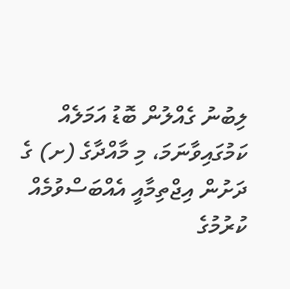ލިބުނު ގެއްލުން ބޮޑު އަމަލެއް ކަމުގައިވާނަމަ، މި މާއްދާގެ (ށ) ގެ ދަށުން އިޖްތިމާއީ އެއްބަސްވުމެއް ކުރުމުގެ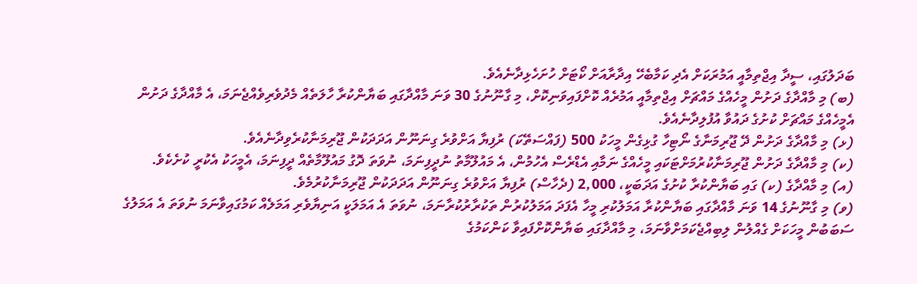ބަދަލުގައި، ސީދާ އިޖްތިމާއީ އަމުރަކަށް އެދި ކަމާބެހޭ އިދާރާއަށް ކޯޓަށް ހުށަހެޅިދާނެއެވެ.
(ބ) މި މާއްދާގެ ދަށުން މީހެއްގެ މައްޗަށް އިޖްތިމާއީ އަމުރެއް ކޮށްފައިވަނިކޮށް، މި ގާނޫނުގެ 30 ވަނަ މާއްދާގައި ބަޔާންކުރާ ހާލަތެއް މެދުވެރިވެއްޖެނަމަ، އެ މާއްދާގެ ދަށުން އެމީހެއްގެ މައްޗަށް ކުށުގެ ދައުވާ އުފުލިދާނެއެވެ.
(ޅ) މި މާއްދާގެ ދަށުން ދޭ ޖޫރިމަނާގެ ނޯޓިހާ ގުޅިގެން މީހަކު 500 (ފައްސަތޭކަ) ރުފިޔާ އަށްވުރެ ގިނަނޫން އަދަދަކުން ޖޫރިމަނާކުރެވިދާނެއެވެ.
(ކ) މި މާއްދާގެ ދަށުން ޖޫރިމަނާކުރުމަށްޓަކައި މީހެއްގެ ނަމާއި އެޑްރެސް އެހުމުން، އެ މައުލޫމާތު ނުދީފިނަމަ، ނުވަތަ ދޮގު މައުލޫމާތެއް ދީފިނަމަ، އެމީހަކު އެކުރީ ކުށެކެވެ.
(އ) މި މާއްދާގެ (ކ) ގައި ބަޔާންކުރާ ކުށުގެ އަދަބަކީ، 2,000 (ދެހާސް) ރުފިޔާ އަށްވުރެ ގިނަނޫން އަދަދަކުން ޖޫރިމަނާކުރުމެވެ.
(ވ) މި ގާނޫނުގެ 14 ވަނަ މާއްދާގައި ބަޔާންކުރާ އަމަލުކުރި މީހާ އެފަދަ އަމަލުކުރުން ތަކުރާރުކުރާނަމަ، ނުވަތަ އެ އަމަލަކީ އަނިޔާވެރި އަމަލެއް ކަމުގައިވާނަމަ ނުވަތަ އެ އަމަލުގެ ސަބަބުން މީހަކަށް ގެއްލުން ލިބިއްޖެކަމަށްވާނަމަ، މި މާއްދާގައި ބަޔާންކޮށްފައިވާ ކަންކަމުގެ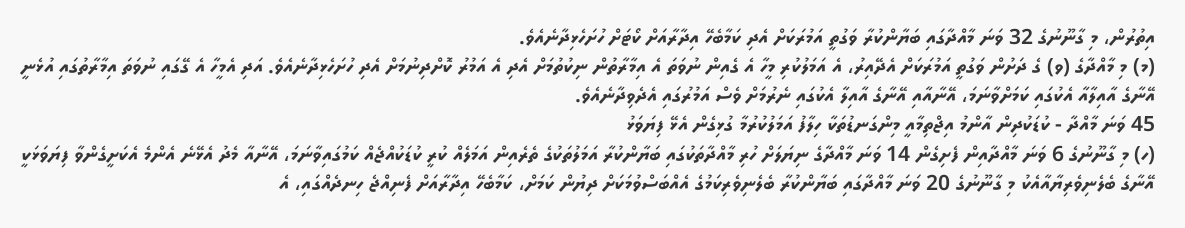އިތުރުން، މި ގާނޫނުގެ 32 ވަނަ މާއްދާގައި ބަޔާންކުރާ ވަގުތީ އަމުރަކަށް އެދި ކަމާބެހޭ އިދާރާއަށް ކޯޓަށް ހުށަހެޅިދާނެއެވެ.
(މ) މި މާއްދާގެ (ވ) ގެ ދަށުން ވަގުތީ އަމުރަކަށް އެދޭއިރު، އެ އަމަލުކުރި މީހާ އެ ގެއިން ނުވަތަ އެ އިމާރާތުން ނިކުތުމަށް އެދި އެ އަމުރު ކޮށްދިނުމަށް އެދި ހުށަހެޅިދާނެއެވެ. އަދި އެމީހާ އެ ގޭގައި ނުވަތަ އިމާރާތުގައި އުޅެނީ އޭނާގެ އާއިލާއާ އެކުގައި ކަމަށްވާނަމަ، އޭނާއާއި އޭނާގެ އާއިލާ އެކުގައި ނެރުމަށް ވެސް އަމުރުގައި އެދެވިދާނެއެވެ.
45 ވަނަ މާއްދާ - ކުޑަކުދިން އާންމު އިޖްތިމާއީ މިންގަނޑުތަކާ ހިލާފު އަމަލުކުރުމާ ގުޅިގެން އެޅޭ ފިޔަވަޅު
(ހ) މި ގާނޫނުގެ 6 ވަނަ މާއްދާއިން ފެށިގެން 14 ވަނަ މާއްދާގެ ނިޔަލަށް ހުރި މާއްދާތަކުގައި ބަޔާންކުރާ އަމަލުތަކުގެ ތެރެއިން އަމަލެއް ކުރީ ކުޑަކުއްޖެއް ކަމުގައިވާނަމަ، އޭނާއާ މެދު އެޅޭނެ އެންމެ އެކަށީގެންވާ ފިޔަވަޅަކީ އޭނާގެ ބެލެނިވެރިޔާއާއެކު މި ގާނޫނުގެ 20 ވަނަ މާއްދާގައި ބަޔާންކުރާ ބެލެނިވެރިކަމުގެ އެއްބަސްވުމަކަށް ދިޔުން ކަމަށް، ކަމާބެހޭ އިދާރާއަށް ފެނިއްޖެ ހިނދެއްގައި، އެ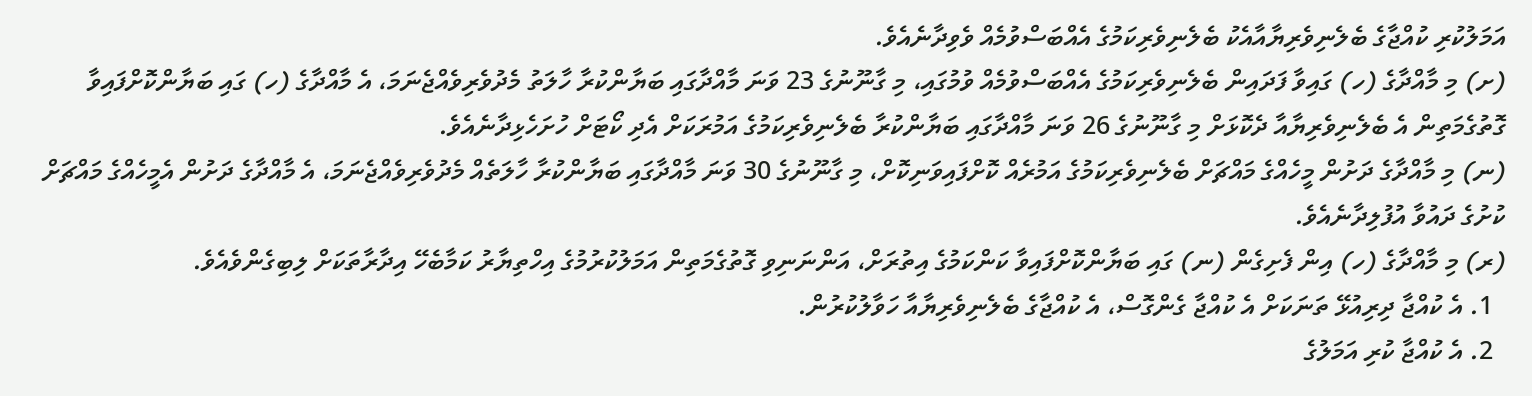އަމަލުކުރި ކުއްޖާގެ ބެލެނިވެރިޔާއާއެކު ބެލެނިވެރިކަމުގެ އެއްބަސްވުމެއް ވެވިދާނެއެވެ.
(ށ) މި މާއްދާގެ (ހ) ގައިވާ ފަދައިން ބެލެނިވެރިކަމުގެ އެއްބަސްވުމެއް ވުމުގައި، މި ގާނޫނުގެ 23 ވަނަ މާއްދާގައި ބަޔާންކުރާ ހާލަތު މެދުވެރިވެއްޖެނަމަ، އެ މާއްދާގެ (ހ) ގައި ބަޔާންކޮށްފައިވާ ގޮތުގެމަތިން އެ ބެލެނިވެރިޔާއާ ދެކޮޅަށް މި ގާނޫނުގެ 26 ވަނަ މާއްދާގައި ބަޔާންކުރާ ބެލެނިވެރިކަމުގެ އަމުރަކަށް އެދި ކޯޓަށް ހުށަހެޅިދާނެއެވެ.
(ނ) މި މާއްދާގެ ދަށުން މީހެއްގެ މައްޗަށް ބެލެނިވެރިކަމުގެ އަމުރެއް ކޮށްފައިވަނިކޮށް، މި ގާނޫނުގެ 30 ވަނަ މާއްދާގައި ބަޔާންކުރާ ހާލަތެއް މެދުވެރިވެއްޖެނަމަ، އެ މާއްދާގެ ދަށުން އެމީހެއްގެ މައްޗަށް ކުށުގެ ދައުވާ އުފުލިދާނެއެވެ.
(ރ) މި މާއްދާގެ (ހ) އިން ފެށިގެން (ނ) ގައި ބަޔާންކޮށްފައިވާ ކަންކަމުގެ އިތުރަށް، އަންނަނިވި ގޮތުގެމަތިން އަމަލުކުރުމުގެ އިހްތިޔާރު ކަމާބެހޭ އިދާރާތަކަށް ލިބިގެންވެއެވެ.
  1. އެ ކުއްޖާ ދިރިއުޅޭ ތަނަކަށް އެ ކުއްޖާ ގެންގޮސް، އެ ކުއްޖާގެ ބެލެނިވެރިޔާއާ ހަވާލުކުރުން.
  2. އެ ކުއްޖާ ކުރި އަމަލުގެ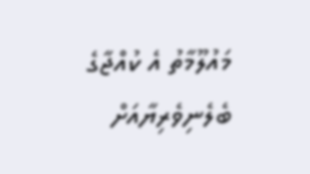މައުލޫމާތު އެ ކުއްޖާގެ ބެލެނިވެރިޔާއަށް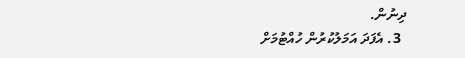ދިނުން.
  3. އެފަދަ އަމަލުކުރުން ހުއްޓުމަށް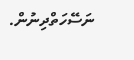ނަސޭހަތްދިނުން.